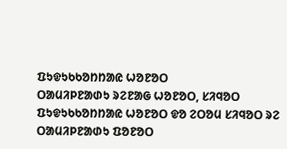ᱯᱩᱫᱩᱠᱠᱚᱴᱴᱟᱭ ᱦᱚᱱᱚᱛ
ᱛᱟᱢᱤᱞᱱᱟᱰᱩ ᱨᱮᱱᱟᱜ ᱦᱚᱱᱚᱛ, ᱥᱤᱧᱚᱛ
ᱯᱩᱫᱩᱠᱠᱚᱴᱴᱟᱭ ᱦᱚᱱᱚᱛ ᱫᱚ ᱮᱛᱚᱢ ᱥᱤᱧᱚᱛ ᱨᱮ ᱛᱟᱢᱤᱞᱱᱟᱰᱩ ᱯᱚᱱᱚᱛ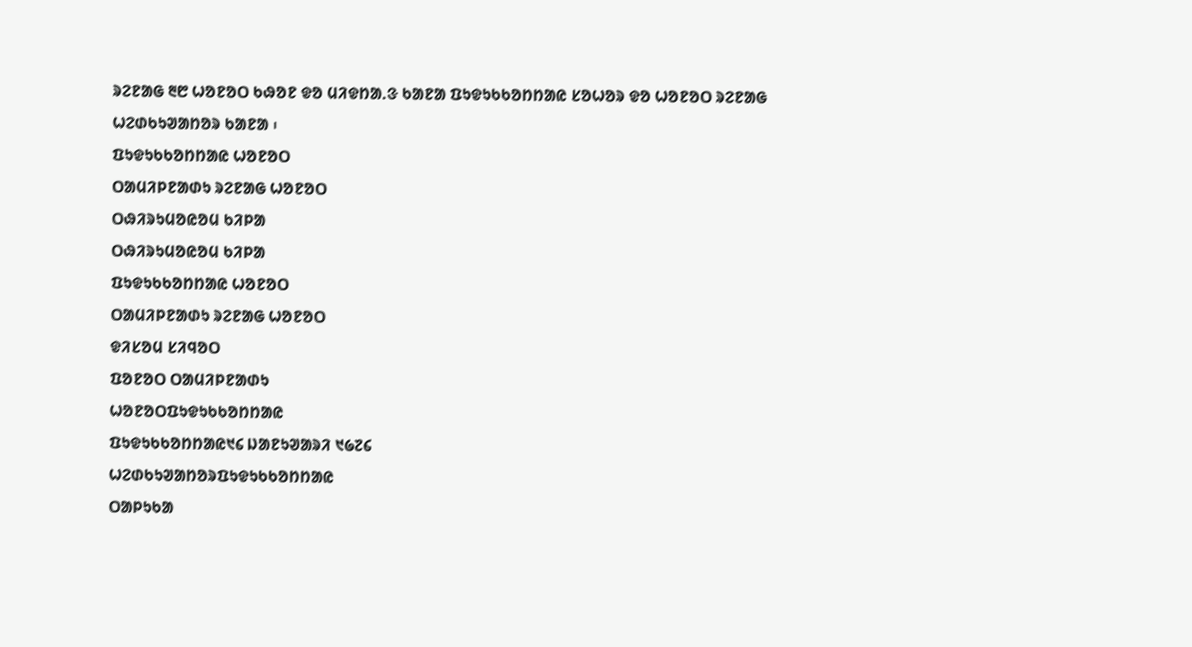ᱨᱮᱱᱟᱜ ᱓᱘ ᱦᱚᱱᱚᱛ ᱠᱷᱚᱱ ᱫᱚ ᱢᱤᱫᱴᱟᱹᱝ ᱠᱟᱱᱟ ᱯᱩᱫᱩᱠᱠᱚᱴᱴᱟᱭ ᱥᱚᱦᱚᱨ ᱫᱚ ᱦᱚᱱᱚᱛ ᱨᱮᱱᱟᱜ ᱦᱮᱰᱠᱩᱣᱟᱴᱚᱨ ᱠᱟᱱᱟ ᱾
ᱯᱩᱫᱩᱠᱠᱚᱴᱴᱟᱭ ᱦᱚᱱᱚᱛ
ᱛᱟᱢᱤᱞᱱᱟᱰᱩ ᱨᱮᱱᱟᱜ ᱦᱚᱱᱚᱛ
ᱛᱷᱤᱨᱩᱢᱚᱭᱚᱢ ᱠᱤᱞᱟ
ᱛᱷᱤᱨᱩᱢᱚᱭᱚᱢ ᱠᱤᱞᱟ
ᱯᱩᱫᱩᱠᱠᱚᱴᱴᱟᱭ ᱦᱚᱱᱚᱛ
ᱛᱟᱢᱤᱞᱱᱟᱰᱩ ᱨᱮᱱᱟᱜ ᱦᱚᱱᱚᱛ
ᱫᱤᱥᱚᱢ ᱥᱤᱧᱚᱛ
ᱯᱚᱱᱚᱛ ᱛᱟᱢᱤᱞᱱᱟᱰᱩ
ᱦᱚᱱᱚᱛᱯᱩᱫᱩᱠᱠᱚᱴᱴᱟᱭ
ᱯᱩᱫᱩᱠᱠᱚᱴᱴᱟᱭ᱑᱔ ᱡᱟᱱᱩᱣᱟᱨᱤ ᱑᱙᱗᱔
ᱦᱮᱰᱠᱩᱣᱟᱴᱚᱨᱯᱩᱫᱩᱠᱠᱚᱴᱴᱟᱭ
ᱛᱟᱞᱩᱠᱟ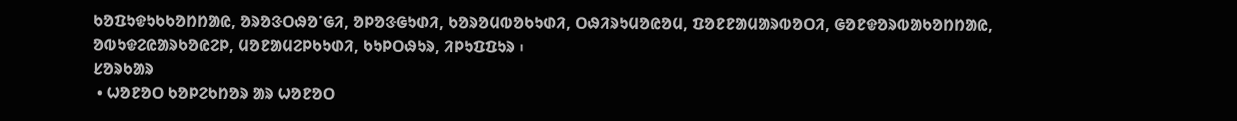ᱠᱚᱯᱩᱫᱩᱠᱠᱚᱴᱴᱟᱭ, ᱚᱨᱚᱝᱛᱷᱚᱸᱜᱤ, ᱚᱞᱚᱝᱜᱩᱰᱤ, ᱠᱚᱨᱚᱢᱵᱚᱠᱩᱰᱤ, ᱛᱷᱤᱨᱩᱢᱚᱭᱚᱢ, ᱯᱚᱱᱱᱟᱢᱟᱨᱵᱚᱛᱤ, ᱜᱚᱱᱫᱚᱨᱵᱟᱠᱚᱴᱴᱟᱭ, ᱚᱵᱩᱫᱮᱭᱟᱨᱠᱚᱭᱮᱞ, ᱢᱚᱱᱟᱢᱮᱞᱠᱩᱰᱤ, ᱠᱩᱞᱛᱷᱩᱨ, ᱤᱞᱩᱯᱯᱩᱨ ᱾
ᱥᱚᱨᱠᱟᱨ
 • ᱦᱚᱱᱚᱛ ᱠᱚᱞᱮᱠᱴᱚᱨ ᱟᱨ ᱦᱚᱱᱚᱛ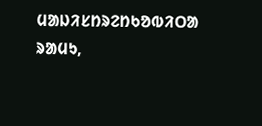ᱢᱟᱡᱤᱥᱴᱨᱮᱴᱠᱚᱵᱤᱛᱟ ᱨᱟᱢᱩ,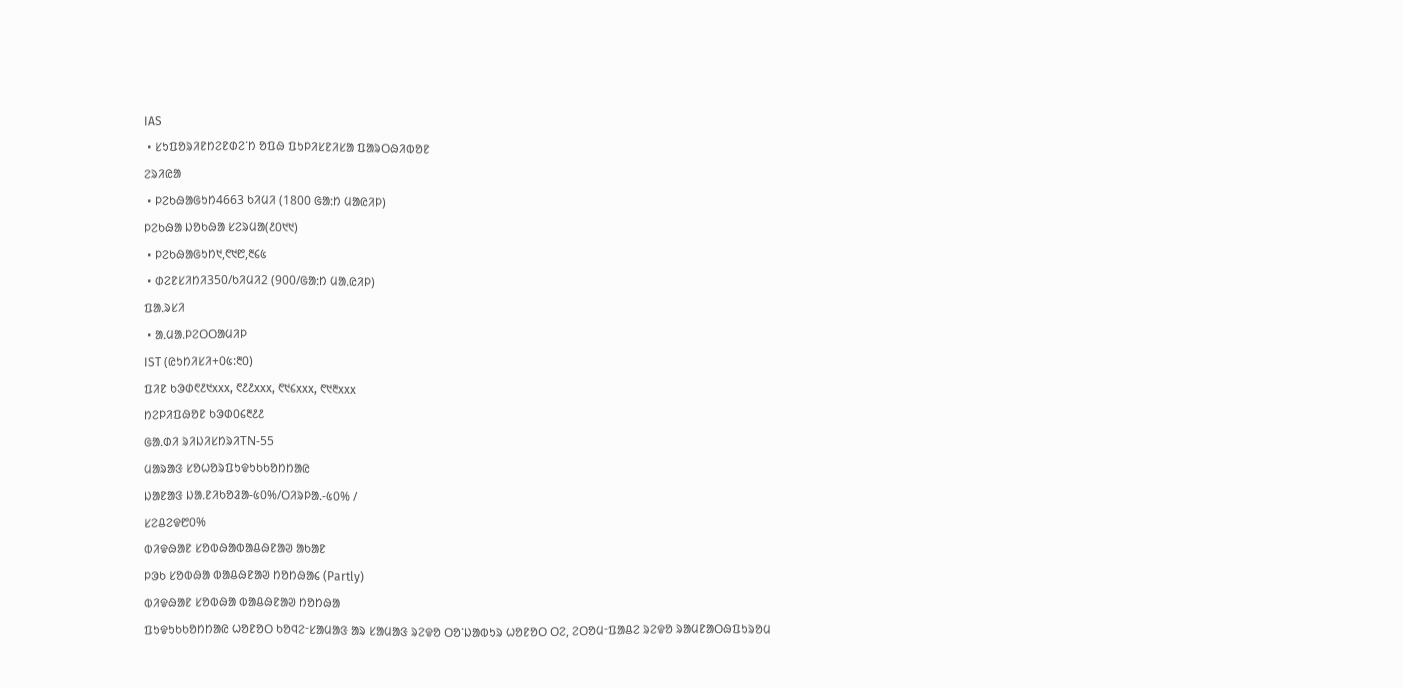IAS
 • ᱥᱩᱯᱚᱨᱤᱱᱴᱮᱱᱰᱮᱸᱴ ᱚᱯᱷ ᱯᱩᱞᱤᱥᱱᱤᱥᱟ ᱯᱟᱨᱛᱷᱤᱵᱚᱱ
ᱮᱨᱤᱭᱟ
 • ᱞᱮᱠᱷᱟᱜᱩᱴ4663 ᱠᱤᱢᱤ (1800 ᱜᱟᱺᱴ ᱢᱟᱭᱤᱞ)
ᱞᱮᱠᱷᱟ ᱡᱚᱠᱷᱟ ᱥᱮᱨᱢᱟ(᱒᱐᱑᱑)
 • ᱞᱮᱠᱷᱟᱜᱩᱴ᱑,᱖᱑᱘,᱓᱔᱕
 • ᱰᱮᱱᱥᱤᱴᱤ350/ᱠᱤᱢᱤ2 (900/ᱜᱟᱺᱴ ᱢᱟᱹᱭᱤᱞ)
ᱯᱟᱹᱨᱥᱤ
 • ᱟᱹᱢᱟᱹᱞᱮᱛᱛᱟᱢᱤᱞ
IST (ᱭᱩᱴᱤᱥᱤ+᱐᱕:᱓᱐)
ᱯᱤᱱ ᱠᱳᱰ᱖᱒᱑xxx, ᱖᱒᱒xxx, ᱖᱑᱔xxx, ᱖᱑᱓xxx
ᱴᱮᱞᱤᱯᱷᱚᱱ ᱠᱳᱰ᱐᱔᱓᱒᱒
ᱜᱟᱹᱰᱤ ᱨᱤᱡᱤᱥᱴᱨᱤTN-55
ᱢᱟᱨᱟᱝ ᱥᱚᱦᱚᱨᱯᱩᱫᱩᱠᱠᱚᱴᱴᱟᱭ
ᱡᱟᱱᱟᱝ ᱡᱟᱹᱱᱤᱠᱚᱲᱟ-᱕᱐%/ᱛᱤᱨᱞᱟᱹ-᱕᱐% /
ᱥᱮᱪᱮᱫ᱘᱐%
ᱵᱤᱫᱷᱟᱱ ᱥᱚᱵᱷᱟᱵᱟᱪᱷᱱᱟᱣ ᱟᱠᱟᱱ
ᱞᱳᱠ ᱥᱚᱵᱷᱟ ᱵᱟᱪᱷᱱᱟᱣ ᱴᱚᱴᱷᱟ᱔ (Partly)
ᱵᱤᱫᱷᱟᱱ ᱥᱚᱵᱷᱟ ᱵᱟᱪᱷᱱᱟᱣ ᱴᱚᱴᱷᱟ
ᱯᱩᱫᱩᱠᱠᱚᱴᱴᱟᱭ ᱦᱚᱱᱚᱛ ᱠᱚᱧᱮᱼᱥᱟᱢᱟᱝ ᱟᱨ ᱥᱟᱢᱟᱝ ᱨᱮᱫᱚ ᱛᱚᱸᱡᱟᱵᱩᱨ ᱦᱚᱱᱚᱛ ᱛᱮ, ᱮᱛᱚᱢᱼᱯᱟᱪᱮ ᱨᱮᱫᱚ ᱨᱟᱢᱱᱟᱛᱷᱯᱩᱨᱚᱢ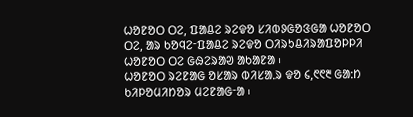ᱦᱚᱱᱚᱛ ᱛᱮ, ᱯᱟᱪᱮ ᱨᱮᱫᱚ ᱥᱤᱵᱽᱜᱚᱝᱜᱟ ᱦᱚᱱᱚᱛ ᱛᱮ, ᱟᱨ ᱠᱚᱧᱮᱼᱯᱟᱪᱮ ᱨᱮᱫᱚ ᱛᱤᱨᱩᱪᱤᱨᱟᱯᱚᱞᱞᱤ ᱦᱚᱱᱚᱛ ᱛᱮ ᱜᱷᱮᱨᱟᱣ ᱟᱠᱟᱱᱟ ᱾
ᱦᱚᱱᱚᱛ ᱨᱮᱱᱟᱜ ᱚᱥᱟᱨ ᱵᱤᱥᱟᱹᱨ ᱫᱚ ᱔,᱖᱖᱓ ᱜᱟᱺᱴ ᱠᱤᱞᱚᱢᱤᱴᱚᱨ ᱢᱮᱱᱟᱜᱼᱟ ᱾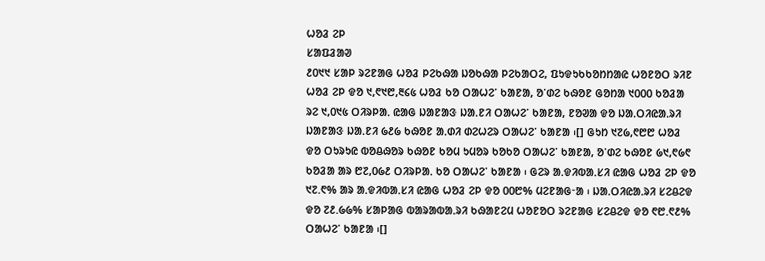ᱦᱚᱲ ᱮᱞ
ᱥᱟᱯᱲᱟᱣ
᱒᱐᱑᱑ ᱥᱟᱞ ᱨᱮᱱᱟᱜ ᱦᱚᱲ ᱞᱮᱠᱷᱟ ᱡᱚᱠᱷᱟ ᱞᱮᱠᱟᱛᱮ, ᱯᱩᱫᱩᱠᱠᱚᱴᱴᱟᱭ ᱦᱚᱱᱚᱛ ᱨᱤᱱ ᱦᱚᱲ ᱮᱞ ᱫᱚ ᱑,᱖᱑᱘,᱓᱔᱕ ᱦᱚᱲ ᱠᱚ ᱛᱟᱦᱮᱸ ᱠᱟᱱᱟ, ᱚᱸᱰᱮ ᱠᱷᱚᱱ ᱜᱚᱴᱟ ᱑᱐᱐᱐ ᱠᱚᱲᱟ ᱨᱮ ᱑,᱐᱑᱕ ᱛᱤᱨᱞᱟᱹ ᱭᱟᱜ ᱡᱟᱱᱟᱝ ᱡᱟᱹᱱᱤ ᱛᱟᱦᱮᱸ ᱠᱟᱱᱟ, ᱱᱚᱣᱟ ᱫᱚ ᱡᱟᱹᱛᱤᱭᱟᱹᱨᱤ ᱡᱟᱱᱟᱝ ᱡᱟᱹᱱᱤ ᱙᱒᱙ ᱠᱷᱚᱱ ᱟᱹᱰᱤ ᱰᱮᱦᱮᱨ ᱛᱟᱦᱮᱸ ᱠᱟᱱᱟ ᱾[] ᱜᱩᱴ ᱑᱗᱙,᱖᱘᱘ ᱦᱚᱲ ᱫᱚ ᱛᱩᱨᱩᱭ ᱵᱚᱪᱷᱚᱨ ᱠᱷᱚᱱ ᱠᱚᱢ ᱩᱢᱚᱨ ᱠᱚᱠᱚ ᱛᱟᱦᱮᱸ ᱠᱟᱱᱟ, ᱚᱸᱰᱮ ᱠᱷᱚᱱ ᱙᱑,᱖᱙᱖ ᱠᱚᱲᱟ ᱟᱨ ᱘᱗,᱐᱙᱒ ᱛᱤᱨᱞᱟᱹ ᱠᱚ ᱛᱟᱦᱮᱸ ᱠᱟᱱᱟ ᱾ ᱜᱮᱨ ᱟᱹᱫᱤᱵᱟᱹᱥᱤ ᱭᱟᱜ ᱦᱚᱲ ᱮᱞ ᱫᱚ ᱑᱗.᱖% ᱟᱨ ᱟᱹᱫᱤᱵᱟᱹᱥᱤ ᱭᱟᱜ ᱦᱚᱲ ᱮᱞ ᱫᱚ ᱐᱐᱘% ᱢᱮᱱᱟᱜᱼᱟ ᱾ ᱡᱟᱹᱛᱤᱭᱟᱹᱨᱤ ᱥᱮᱪᱮᱫ ᱫᱚ ᱗᱒.᱙᱙% ᱥᱟᱞᱟᱜ ᱵᱟᱨᱟᱵᱟᱹᱨᱤ ᱠᱷᱟᱱᱮᱢ ᱦᱚᱱᱚᱛ ᱨᱮᱱᱟᱜ ᱥᱮᱪᱮᱫ ᱫᱚ ᱖᱘.᱖᱒% ᱛᱟᱦᱮᱸ ᱠᱟᱱᱟ ᱾[]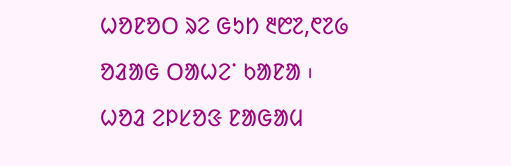ᱦᱚᱱᱚᱛ ᱨᱮ ᱜᱩᱴ ᱓᱘᱗,᱖᱗᱙ ᱚᱲᱟᱜ ᱛᱟᱦᱮᱸ ᱠᱟᱱᱟ ᱾
ᱦᱚᱲ ᱮᱞᱥᱚᱝ ᱱᱟᱜᱟᱢ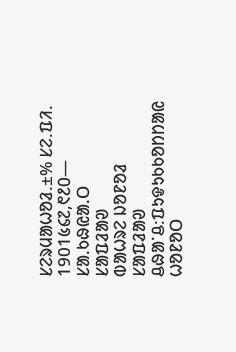ᱥᱮᱨᱢᱟᱦᱚᱲ.±% ᱥᱮ.ᱯᱤ.
1901᱕᱔᱗,᱖᱒᱐—
ᱥᱟᱹᱠᱷᱭᱟᱹᱛ
ᱥᱟᱯᱲᱟᱣ
ᱵᱟᱦᱨᱮ ᱡᱚᱱᱚᱲ
ᱥᱟᱯᱲᱟᱣ
ᱪᱷᱟᱸᱪ:ᱯᱩᱫᱩᱠᱠᱚᱴᱴᱟᱭ ᱦᱚᱱᱚᱛ